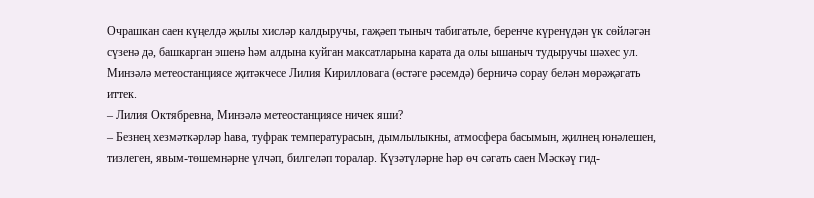Очрашкан саен күңелдә җылы хисләр калдыручы, гаҗәеп тыныч табигатьле, беренче күренүдән үк сөйләгән сүзенә дә, башкарган эшенә һәм алдына куйган максатларына карата да олы ышаныч тудыручы шәхес ул. Минзәлә метеостанциясе җитәкчесе Лилия Кирилловага (өстәге рәсемдә) берничә сорау белән мөрәҗәгать иттек.
– Лилия Октябревна, Минзәлә метеостанциясе ничек яши?
– Безнең хезмәткәрләр һава, туфрак температурасын, дымлылыкны, атмосфера басымын, җилнең юнәлешен, тизлеген, явым-төшемнәрне үлчәп, билгеләп торалар. Күзәтүләрне һәр өч сәгать саен Мәскәү гид-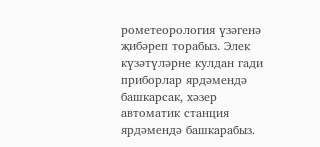рометеорология үзәгенә җибәреп торабыз. Элек күзәтүләрне кулдан гади приборлар ярдәмендә башкарсак, хәзер автоматик станция ярдәмендә башкарабыз.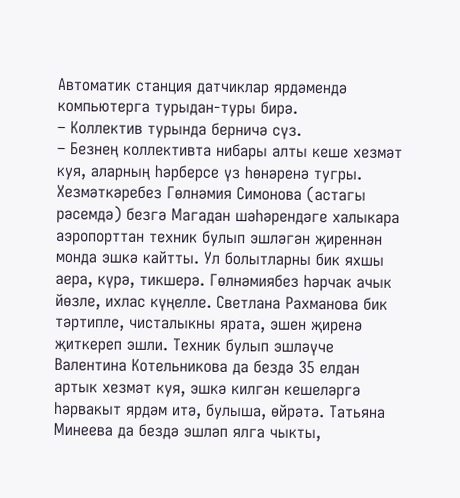Автоматик станция датчиклар ярдәмендә компьютерга турыдан-туры бирә.
– Коллектив турында берничә сүз.
– Безнең коллективта нибары алты кеше хезмәт куя, аларның һәрберсе үз һөнәренә тугры. Хезмәткәребез Гөлнәмия Симонова (астагы рәсемдә) безгә Магадан шәһәрендәге халыкара аэропорттан техник булып эшләгән җиреннән монда эшкә кайтты. Ул болытларны бик яхшы аера, күрә, тикшерә. Гөлнәмиябез һәрчак ачык йөзле, ихлас күңелле. Светлана Рахманова бик тәртипле, чисталыкны ярата, эшен җиренә җиткереп эшли. Техник булып эшләүче Валентина Котельникова да бездә 35 елдан артык хезмәт куя, эшкә килгән кешеләргә һәрвакыт ярдәм итә, булыша, өйрәтә. Татьяна Минеева да бездә эшләп ялга чыкты,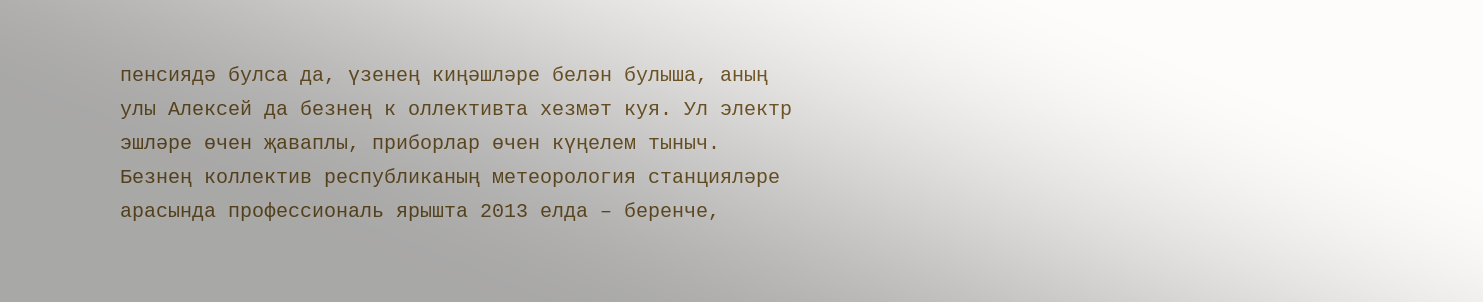пенсиядә булса да, үзенең киңәшләре белән булыша, аның улы Алексей да безнең к оллективта хезмәт куя. Ул электр эшләре өчен җаваплы, приборлар өчен күңелем тыныч. Безнең коллектив республиканың метеорология станцияләре арасында профессиональ ярышта 2013 елда – беренче,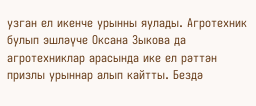узган ел икенче урынны яулады. Агротехник булып эшләүче Оксана Зыкова да агротехниклар арасында ике ел рәттән призлы урыннар алып кайтты. Бездә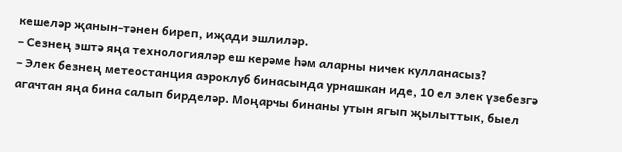кешеләр җанын-тәнен биреп, иҗади эшлиләр.
– Сезнең эштә яңа технологияләр еш керәме һәм аларны ничек кулланасыз?
– Элек безнең метеостанция аэроклуб бинасында урнашкан иде, 10 ел элек үзебезгә агачтан яңа бина салып бирделәр. Моңарчы бинаны утын ягып җылыттык, быел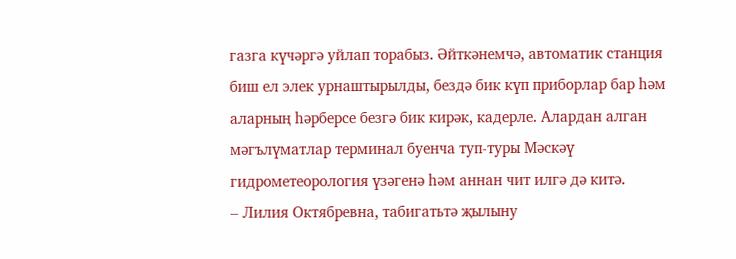газга күчәргә уйлап торабыз. Әйткәнемчә, автоматик станция биш ел элек урнаштырылды, бездә бик күп приборлар бар һәм аларның һәрберсе безгә бик кирәк, кадерле. Алардан алган мәгълүматлар терминал буенча туп-туры Мәскәү гидрометеорология үзәгенә һәм аннан чит илгә дә китә.
– Лилия Октябревна, табигатьтә җылыну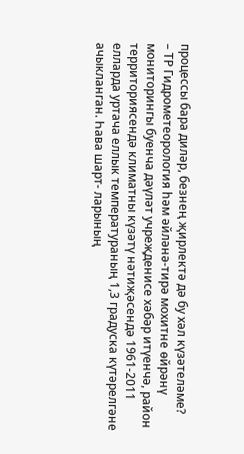процессы бара диләр, безнең җирлектә дә бу хәл күзәтеләме?
– ТР Гидрометеорология һәм әйләнә-тирә мохитне өйрәнү мониторингы буенча дәүләт учреҗденисе хәбәр итүенчә, район территориясендә климатны күзәтү нәтиҗәсендә 1961-2011 елларда уртача еллык температураның 1,3 градуска күтәрелгәне ачыкланган. Һава шарт- ларының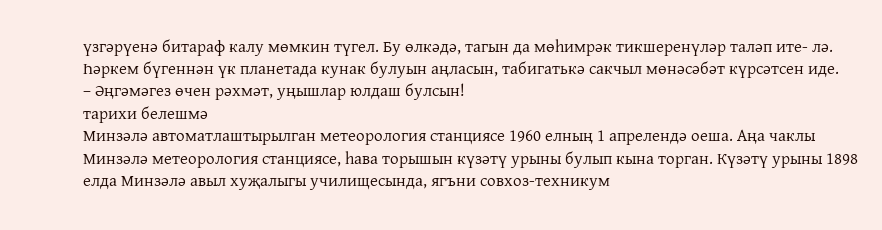үзгәрүенә битараф калу мөмкин түгел. Бу өлкәдә, тагын да мөһимрәк тикшеренүләр таләп ите- лә. Һәркем бүгеннән үк планетада кунак булуын аңласын, табигатькә сакчыл мөнәсәбәт күрсәтсен иде.
– Әңгәмәгез өчен рәхмәт, уңышлар юлдаш булсын!
тарихи белешмә
Минзәлә автоматлаштырылган метеорология станциясе 1960 елның 1 апрелендә оеша. Аңа чаклы Минзәлә метеорология станциясе, һава торышын күзәтү урыны булып кына торган. Күзәтү урыны 1898 елда Минзәлә авыл хуҗалыгы училищесында, ягъни совхоз-техникум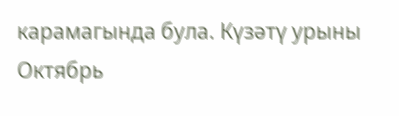карамагында була. Күзәтү урыны Октябрь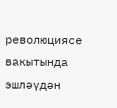революциясе вакытында эшләүдән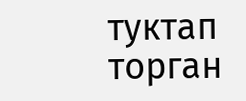туктап торган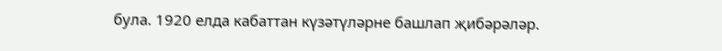була. 1920 елда кабаттан күзәтүләрне башлап җибәрәләр.